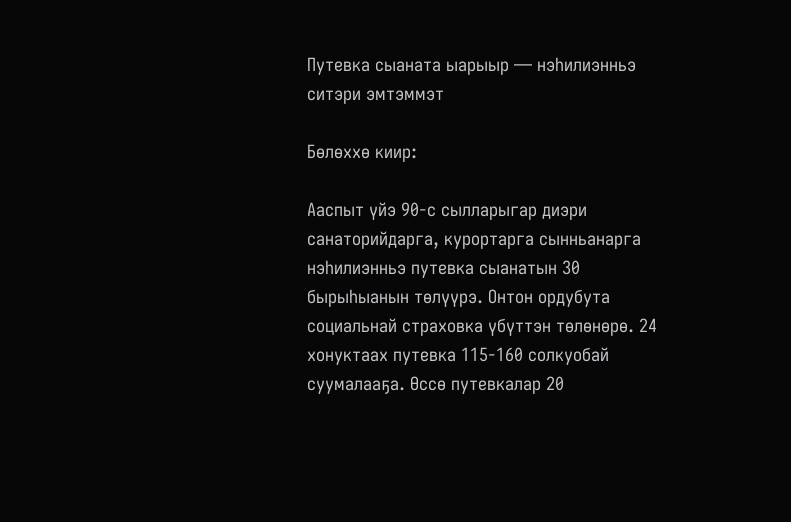Путевка сыаната ыарыыр — нэһилиэнньэ ситэри эмтэммэт

Бөлөххө киир:

Ааспыт үйэ 90-с сылларыгар диэри санаторийдарга, курортарга сынньанарга нэһилиэнньэ путевка сыанатын 30 бырыһыанын төлүүрэ. Онтон ордубута социальнай страховка үбүттэн төлөнөрө. 24 хонуктаах путевка 115-160 солкуобай суумалааҕа. Өссө путевкалар 20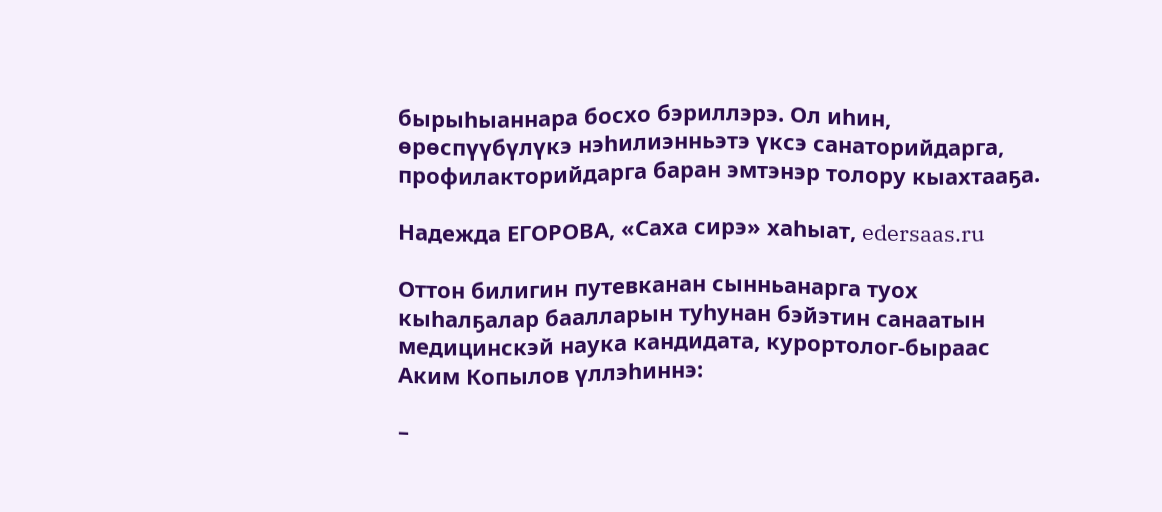бырыһыаннара босхо бэриллэрэ. Ол иһин, өрөспүүбүлүкэ нэһилиэнньэтэ үксэ санаторийдарга, профилакторийдарга баран эмтэнэр толору кыахтааҕа.

Надежда ЕГОРОВА, «Саха сирэ» хаһыат, edersaas.ru

Оттон билигин путевканан сынньанарга туох кыһалҕалар баалларын туһунан бэйэтин санаатын медицинскэй наука кандидата, курортолог-быраас Аким Копылов үллэһиннэ:

–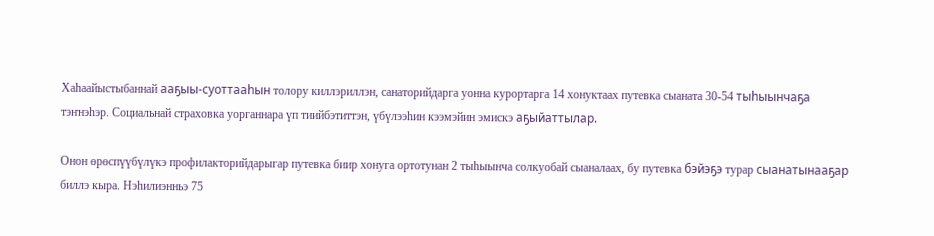Хаһаайыстыбаннай ааҕыы-суоттааһын толору киллэриллэн, санаторийдарга уонна курортарга 14 хонуктаах путевка сыаната 30-54 тыһыынчаҕа тэҥнэһэр. Социальнай страховка уорганнара үп тиийбэтиттэн, үбүлээһин кээмэйин эмискэ аҕыйаттылар.

Онон өрөспүүбүлүкэ профилакторийдарыгар путевка биир хонуга ортотунан 2 тыһыынча солкуобай сыаналаах, бу путевка бэйэҕэ турар сыанатынааҕар биллэ кыра. Нэһилиэнньэ 75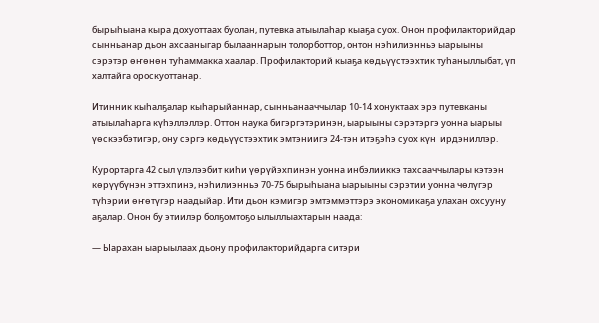бырыһыана кыра дохуоттаах буолан, путевка атыылаһар кыаҕа суох. Онон профилакторийдар сынньанар дьон ахсааныгар былааннарын толорботтор, онтон нэһилиэнньэ ыарыыны сэрэтэр өҥөнөн туһаммакка хаалар. Профилакторий кыаҕа көдьүүстээхтик туһаныллыбат, үп халтайга ороскуоттанар.

Итинник кыһалҕалар кыһарыйаннар, сынньанааччылар 10-14 хонуктаах эрэ путевканы атыылаһарга күһэллэллэр. Оттон наука бигэргэтэринэн, ыарыыны сэрэтэргэ уонна ыарыы үөскээбэтигэр, ону сэргэ көдьүүстээхтик эмтэниигэ 24-тэн итэҕэһэ суох күн  ирдэниллэр.

Курортарга 42 сыл үлэлээбит киһи үөрүйэхпинэн уонна инбэлииккэ тахсааччылары кэтээн көрүүбүнэн эттэхпинэ, нэһилиэнньэ 70-75 бырыһыана ыарыыны сэрэтии уонна чөлүгэр түһэрии өҥөтүгэр наадыйар. Ити дьон кэмигэр эмтэммэттэрэ экономикаҕа улахан охсууну аҕалар. Онон бу этиилэр болҕомтоҕо ылыллыахтарын наада:

— Ыарахан ыарыылаах дьону профилакторийдарга ситэри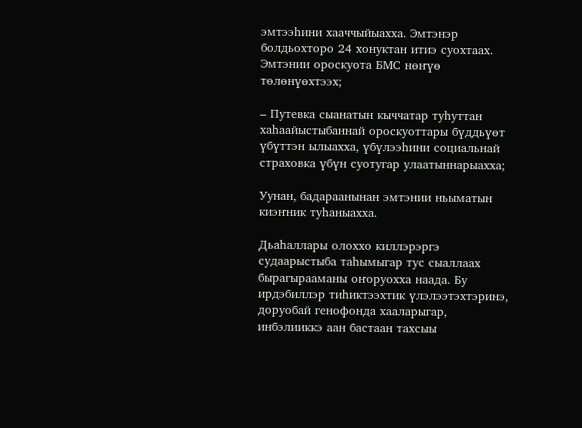эмтээһини хааччыйыахха. Эмтэнэр болдьохторо 24 хонуктан итиэ суохтаах. Эмтэнии ороскуота БМС нөҥүө төлөнүөхтээх;

– Путевка сыанатын кыччатар туһуттан хаһаайыстыбаннай ороскуоттары бүддьүөт үбүттэн ылыахха, үбүлээһини социальнай страховка үбүн суотугар улаатыннарыахха;

Уунан, бадараанынан эмтэнии ньыматын киэҥник туһаныахха.

Дьаһаллары олоххо киллэрэргэ судаарыстыба таһымыгар тус сыаллаах бырагырааманы оҥоруохха наада. Бу ирдэбиллэр тиһиктээхтик үлэлээтэхтэринэ, доруобай генофонда хааларыгар, инбэлииккэ аан бастаан тахсыы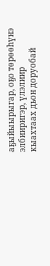аҕыйыырыгар, оҕо төрөөһүнэ элбииригэр, үлэлиир кыахтаах дьон доруобай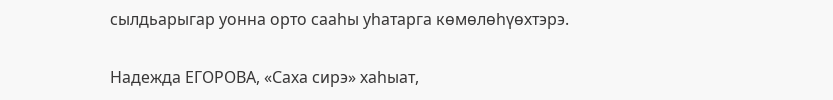сылдьарыгар уонна орто сааһы уһатарга көмөлөһүөхтэрэ.

Надежда ЕГОРОВА, «Саха сирэ» хаһыат,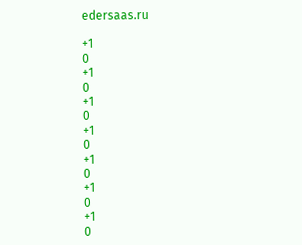edersaas.ru

+1
0
+1
0
+1
0
+1
0
+1
0
+1
0
+1
0